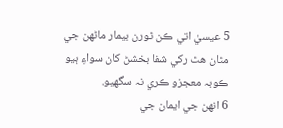5 عيسيٰ اتي ڪن ٿورن بيمار ماڻھن جي مٿان ھٿ رکي شفا بخشڻ کان سواءِ ٻيو ڪوبہ معجزو ڪري نہ سگھيو.
6 انھن جي ايمان جي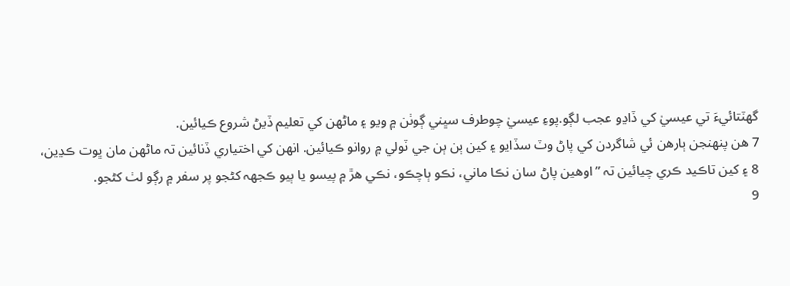گھٽتائيءَ تي عيسيٰ کي ڏاڍو عجب لڳو.پوءِ عيسيٰ چوطرف سڀني ڳوٺن ۾ ويو ۽ ماڻھن کي تعليم ڏيڻ شروع ڪيائين.
7 ھن پنھنجن ٻارھن ئي شاگردن کي پاڻ وٽ سڏايو ۽ کين ٻن ٻن جي ٽولي ۾ روانو ڪيائين. انھن کي اختياري ڏنائين تہ ماڻھن مان ڀوت ڪڍين،
8 ۽ کين تاڪيد ڪري چيائين تہ ”اوھين پاڻ سان نڪا ماني، نڪو ٻاچڪو، نڪي ھڙ ۾ پيسو يا ٻيو ڪجھہ کڻجو پر سفر ۾ رڳو لٺ کڻجو.
9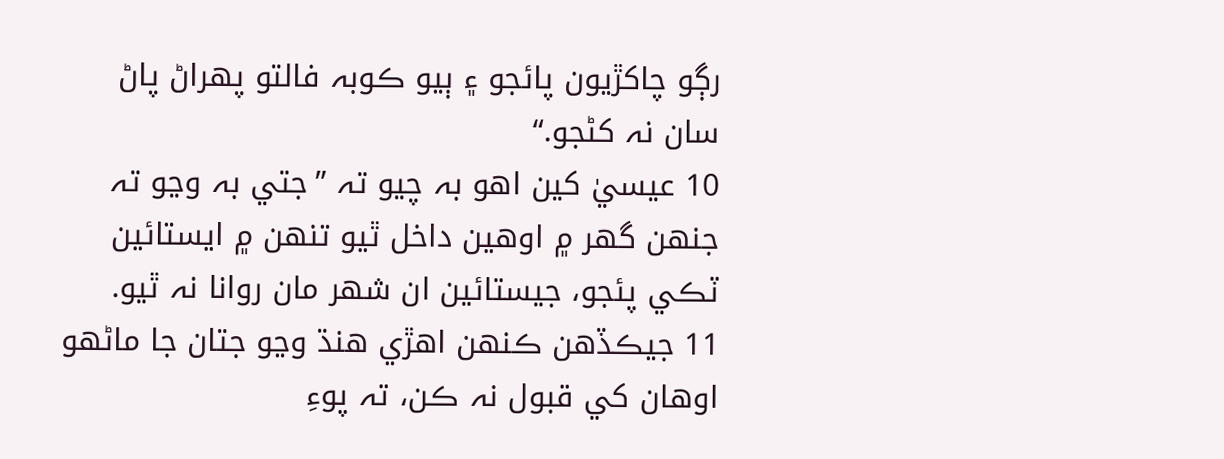رڳو چاکڙيون پائجو ۽ ٻيو ڪوبہ فالتو پھراڻ پاڻ سان نہ کڻجو.“
10 عيسيٰ کين اھو بہ چيو تہ ”جتي بہ وڃو تہ جنھن گھر ۾ اوھين داخل ٿيو تنھن ۾ ايستائين ٽڪي پئجو، جيستائين ان شھر مان روانا نہ ٿيو.
11 جيڪڏھن ڪنھن اھڙي ھنڌ وڃو جتان جا ماڻھو اوھان کي قبول نہ ڪن، تہ پوءِ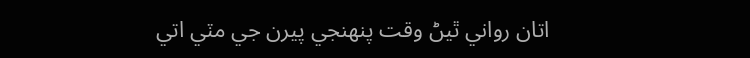اتان رواني ٿيڻ وقت پنھنجي پيرن جي مٽي اتي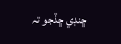ڇنڊي ڇڏجو تہ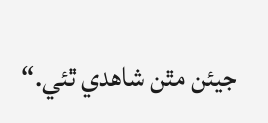جيئن مٿن شاھدي ٿئي.“